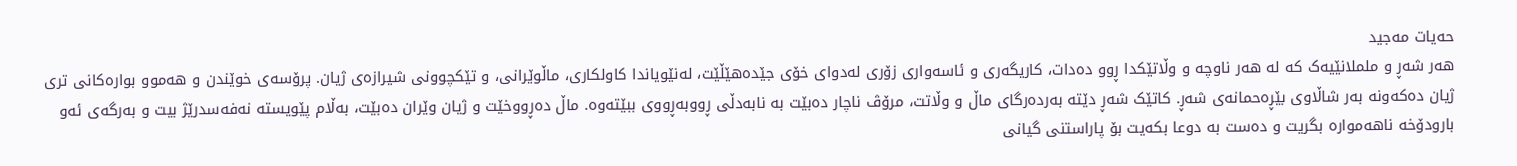حەیات مەجید
هەر شەڕ و ململانێیەک کە لە هەر ناوچە و وڵاتێکدا ڕوو دەدات، کاریگەری و ئاسەواری زۆری لەدوای خۆی جێدەهێڵێت، لەنێویاندا کاولکاری، ماڵوێرانی، و تێکچوونی شیرازەی ژیان. پرۆسەی خوێندن و هەموو بوارەکانی تری ژیان دەکەونە بەر شاڵاوی بێڕەحمانەی شەڕ. کاتێک شەڕ دێتە بەردەرگای ماڵ و وڵاتت، مرۆڤ ناچار دەبێت بە نابەدڵی ڕووبەڕووی ببێتەوە. ماڵ دەڕووخێت و ژیان وێران دەبێت، بەڵام پێویستە نەفەسدرێژ بیت و بەرگەی ئەو بارودۆخە ناهەموارە بگریت و دەست بە دوعا بکەیت بۆ پاراستنی گیانی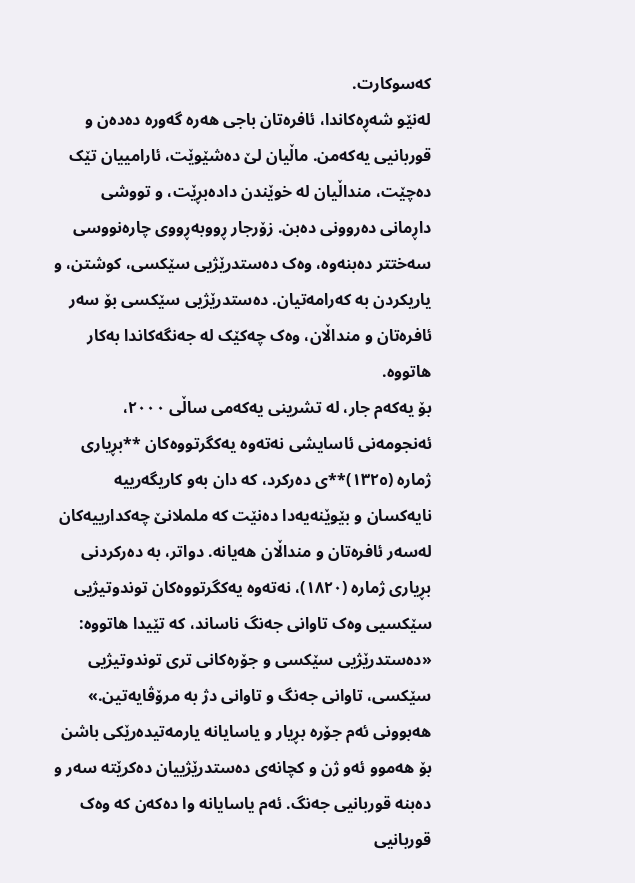کەسوکارت.
لەنێو شەڕەکاندا، ئافرەتان باجی هەرە گەورە دەدەن و قوربانیی یەکەمن. ماڵیان لێ دەشێوێت، ئارامییان تێک دەچێت، منداڵیان لە خوێندن دادەبڕێت، و تووشی داڕمانی دەروونی دەبن. زۆرجار ڕووبەڕووی چارەنووسی سەختتر دەبنەوە، وەک دەستدرێژیی سێکسی، کوشتن، و یاریکردن بە کەرامەتیان. دەستدرێژیی سێکسی بۆ سەر ئافرەتان و منداڵان، وەک چەکێک لە جەنگەکاندا بەکار هاتووە.
بۆ یەکەم جار، لە تشرینی یەکەمی ساڵی ٢٠٠٠، ئەنجومەنی ئاسایشی نەتەوە یەکگرتووەکان **بڕیاری ژمارە (١٣٢٥)**ی دەرکرد، کە دان بەو کاریگەرییە نایەکسان و بێوێنەیەدا دەنێت کە ململانێ چەکدارییەکان لەسەر ئافرەتان و منداڵان هەیانە. دواتر، بە دەرکردنی بڕیاری ژمارە (١٨٢٠)، نەتەوە یەکگرتووەکان توندوتیژیی سێکسیی وەک تاوانی جەنگ ناساند، کە تێیدا هاتووە: «دەستدرێژیی سێکسی و جۆرەکانی تری توندوتیژیی سێکسی، تاوانی جەنگ و تاوانی دژ بە مرۆڤایەتین.»
هەبوونی ئەم جۆرە بڕیار و یاسایانە یارمەتیدەرێکی باشن بۆ هەموو ئەو ژن و کچانەی دەستدرێژییان دەکرێتە سەر و دەبنە قوربانیی جەنگ. ئەم یاسایانە وا دەکەن کە وەک قوربانیی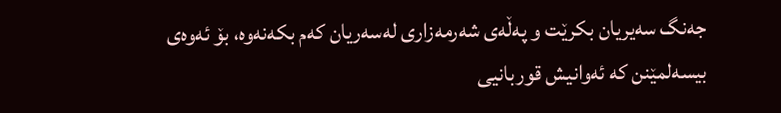جەنگ سەیریان بکرێت و پەڵەی شەرمەزاری لەسەریان کەم بکەنەوە، بۆ ئەوەی بیسەلمێنن کە ئەوانیش قوربانیی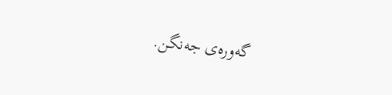گەورەی جەنگن.